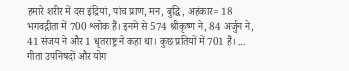हमारे शरीर में दस इंद्रियां, पांच प्राण, मन, बुद्धि, अहंकार= 18 भगवद्गीता में 700 श्लोक हैं। इनमें से 574 श्रीकृष्ण ने, 84 अर्जुन ने, 41 संजय ने और 1 धृतराष्ट्र ने कहा था। कुछ प्रतियों में 701 हैं। ... गीता उपनिषदों और योग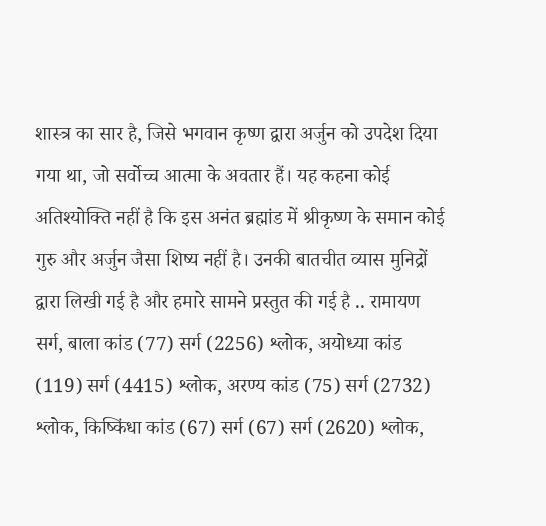शास्त्र का सार है, जिसे भगवान कृष्ण द्वारा अर्जुन को उपदेश दिया गया था, जो सर्वोच्च आत्मा के अवतार हैं। यह कहना कोई अतिश्योक्ति नहीं है कि इस अनंत ब्रह्मांड में श्रीकृष्ण के समान कोई गुरु और अर्जुन जैसा शिष्य नहीं है। उनकी बातचीत व्यास मुनिद्रों द्वारा लिखी गई है और हमारे सामने प्रस्तुत की गई है .. रामायण सर्ग, बाला कांड (77) सर्ग (2256) श्लोक, अयोध्या कांड (119) सर्ग (4415) श्लोक, अरण्य कांड (75) सर्ग (2732) श्लोक, किष्किंधा कांड (67) सर्ग (67) सर्ग (2620) श्लोक,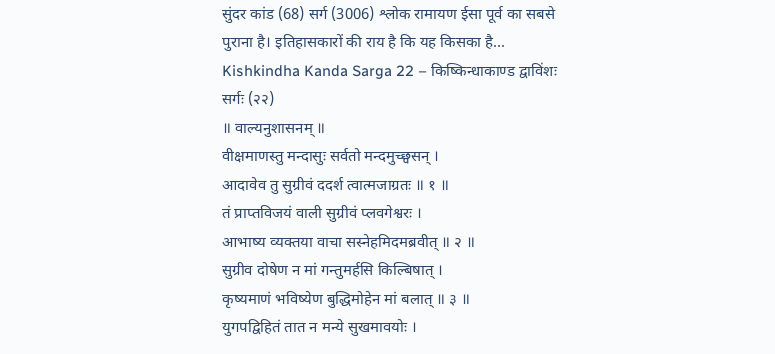सुंदर कांड (68) सर्ग (3006) श्लोक रामायण ईसा पूर्व का सबसे पुराना है। इतिहासकारों की राय है कि यह किसका है...
Kishkindha Kanda Sarga 22 – किष्किन्धाकाण्ड द्वाविंशः सर्गः (२२)
॥ वाल्यनुशासनम् ॥
वीक्षमाणस्तु मन्दासुः सर्वतो मन्दमुच्छ्वसन् ।
आदावेव तु सुग्रीवं ददर्श त्वात्मजाग्रतः ॥ १ ॥
तं प्राप्तविजयं वाली सुग्रीवं प्लवगेश्वरः ।
आभाष्य व्यक्तया वाचा सस्नेहमिदमब्रवीत् ॥ २ ॥
सुग्रीव दोषेण न मां गन्तुमर्हसि किल्बिषात् ।
कृष्यमाणं भविष्येण बुद्धिमोहेन मां बलात् ॥ ३ ॥
युगपद्विहितं तात न मन्ये सुखमावयोः ।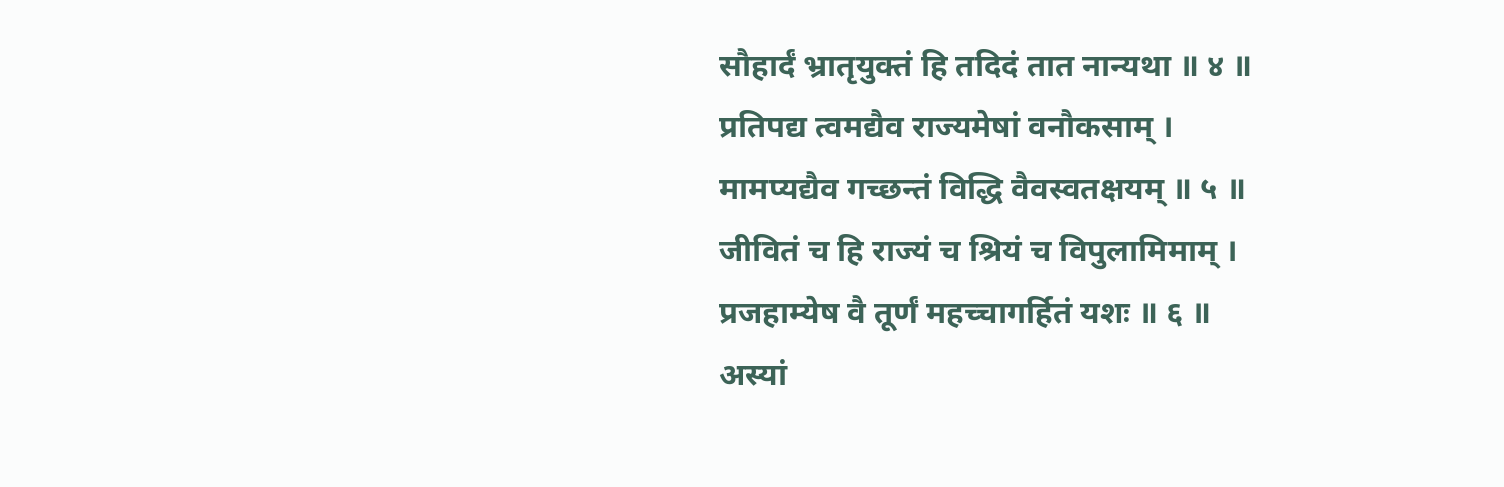सौहार्दं भ्रातृयुक्तं हि तदिदं तात नान्यथा ॥ ४ ॥
प्रतिपद्य त्वमद्यैव राज्यमेषां वनौकसाम् ।
मामप्यद्यैव गच्छन्तं विद्धि वैवस्वतक्षयम् ॥ ५ ॥
जीवितं च हि राज्यं च श्रियं च विपुलामिमाम् ।
प्रजहाम्येष वै तूर्णं महच्चागर्हितं यशः ॥ ६ ॥
अस्यां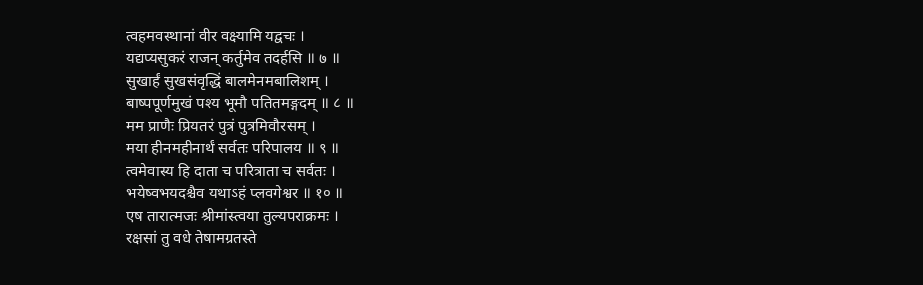त्वहमवस्थानां वीर वक्ष्यामि यद्वचः ।
यद्यप्यसुकरं राजन् कर्तुमेव तदर्हसि ॥ ७ ॥
सुखार्हं सुखसंवृद्धिं बालमेनमबालिशम् ।
बाष्पपूर्णमुखं पश्य भूमौ पतितमङ्गदम् ॥ ८ ॥
मम प्राणैः प्रियतरं पुत्रं पुत्रमिवौरसम् ।
मया हीनमहीनार्थं सर्वतः परिपालय ॥ ९ ॥
त्वमेवास्य हि दाता च परित्राता च सर्वतः ।
भयेष्वभयदश्चैव यथाऽहं प्लवगेश्वर ॥ १० ॥
एष तारात्मजः श्रीमांस्त्वया तुल्यपराक्रमः ।
रक्षसां तु वधे तेषामग्रतस्ते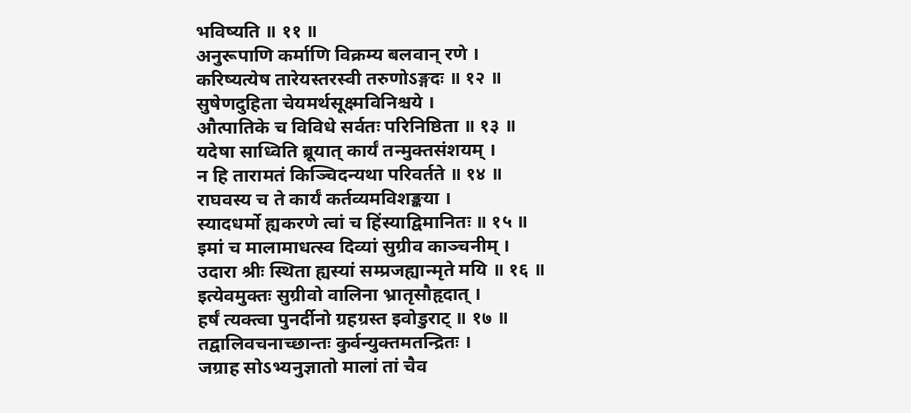भविष्यति ॥ ११ ॥
अनुरूपाणि कर्माणि विक्रम्य बलवान् रणे ।
करिष्यत्येष तारेयस्तरस्वी तरुणोऽङ्गदः ॥ १२ ॥
सुषेणदुहिता चेयमर्थसूक्ष्मविनिश्चये ।
औत्पातिके च विविधे सर्वतः परिनिष्ठिता ॥ १३ ॥
यदेषा साध्विति ब्रूयात् कार्यं तन्मुक्तसंशयम् ।
न हि तारामतं किञ्चिदन्यथा परिवर्तते ॥ १४ ॥
राघवस्य च ते कार्यं कर्तव्यमविशङ्कया ।
स्यादधर्मो ह्यकरणे त्वां च हिंस्याद्विमानितः ॥ १५ ॥
इमां च मालामाधत्स्व दिव्यां सुग्रीव काञ्चनीम् ।
उदारा श्रीः स्थिता ह्यस्यां सम्प्रजह्यान्मृते मयि ॥ १६ ॥
इत्येवमुक्तः सुग्रीवो वालिना भ्रातृसौहृदात् ।
हर्षं त्यक्त्वा पुनर्दीनो ग्रहग्रस्त इवोडुराट् ॥ १७ ॥
तद्वालिवचनाच्छान्तः कुर्वन्युक्तमतन्द्रितः ।
जग्राह सोऽभ्यनुज्ञातो मालां तां चैव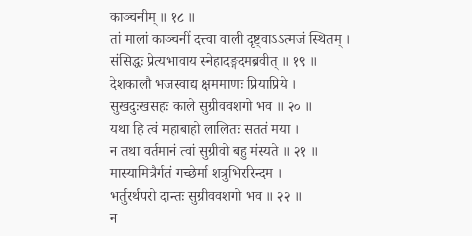काञ्चनीम् ॥ १८ ॥
तां मालां काञ्चनीं दत्त्वा वाली दृष्ट्वाऽऽत्मजं स्थितम् ।
संसिद्धः प्रेत्यभावाय स्नेहादङ्गदमब्रवीत् ॥ १९ ॥
देशकालौ भजस्वाद्य क्षममाणः प्रियाप्रिये ।
सुखदुःखसहः काले सुग्रीववशगो भव ॥ २० ॥
यथा हि त्वं महाबाहो लालितः सततं मया ।
न तथा वर्तमानं त्वां सुग्रीवो बहु मंस्यते ॥ २१ ॥
मास्यामित्रैर्गतं गच्छेर्मा शत्रुभिररिन्दम ।
भर्तुरर्थपरो दान्तः सुग्रीववशगो भव ॥ २२ ॥
न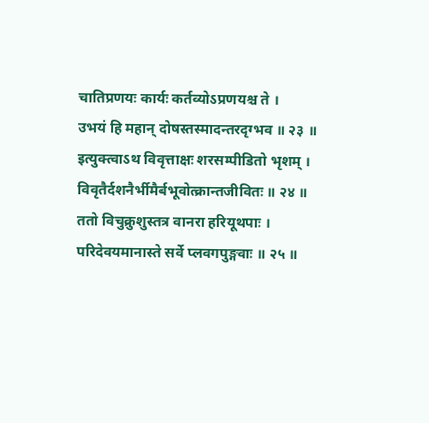चातिप्रणयः कार्यः कर्तव्योऽप्रणयश्च ते ।
उभयं हि महान् दोषस्तस्मादन्तरदृग्भव ॥ २३ ॥
इत्युक्त्वाऽथ विवृत्ताक्षः शरसम्पीडितो भृशम् ।
विवृतैर्दशनैर्भीमैर्बभूवोत्क्रान्तजीवितः ॥ २४ ॥
ततो विचुक्रुशुस्तत्र वानरा हरियूथपाः ।
परिदेवयमानास्ते सर्वे प्लवगपुङ्गवाः ॥ २५ ॥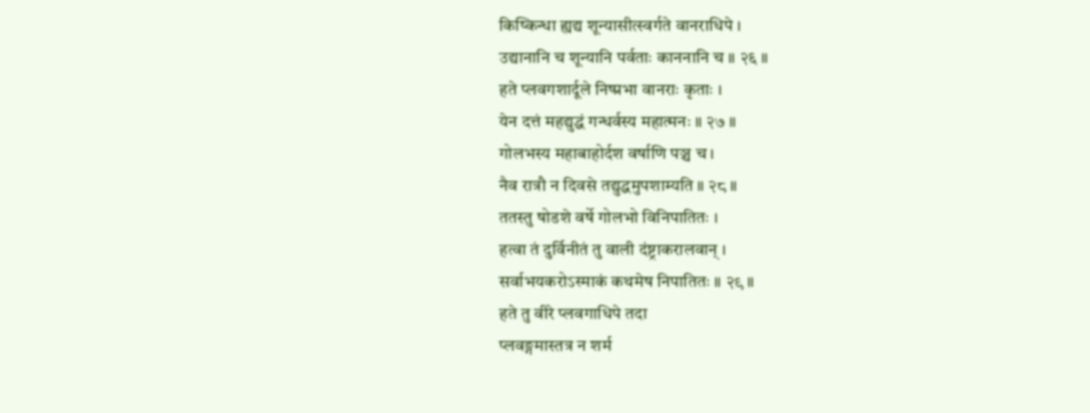किष्किन्धा ह्यद्य शून्यासीत्स्वर्गते वानराधिपे ।
उद्यानानि च शून्यानि पर्वताः काननानि च ॥ २६ ॥
हते प्लवगशार्दूले निष्प्रभा वानराः कृताः ।
येन दत्तं महद्युद्धं गन्धर्वस्य महात्मनः ॥ २७ ॥
गोलभस्य महाबाहोर्दश वर्षाणि पञ्च च ।
नैव रात्रौ न दिवसे तद्युद्धमुपशाम्यति ॥ २८ ॥
ततस्तु षोडशे वर्षे गोलभो विनिपातितः ।
हत्वा तं दुर्विनीतं तु वाली दंष्ट्राकरालवान् ।
सर्वाभयकरोऽस्माकं कथमेष निपातितः ॥ २९ ॥
हते तु वीरे प्लवगाधिपे तदा
प्लवङ्गमास्तत्र न शर्म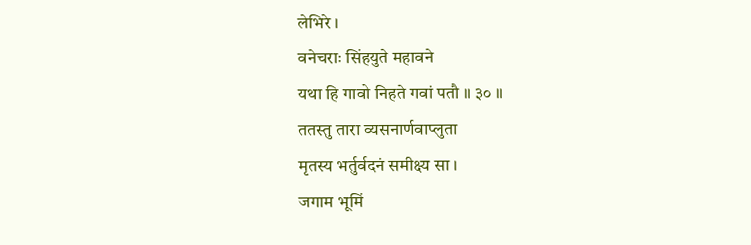लेभिरे ।
वनेचराः सिंहयुते महावने
यथा हि गावो निहते गवां पतौ ॥ ३० ॥
ततस्तु तारा व्यसनार्णवाप्लुता
मृतस्य भर्तुर्वदनं समीक्ष्य सा ।
जगाम भूमिं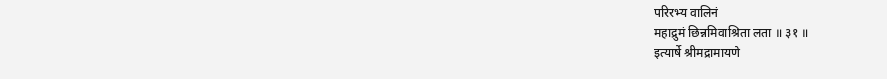परिरभ्य वालिनं
महाद्रुमं छिन्नमिवाश्रिता लता ॥ ३१ ॥
इत्यार्षे श्रीमद्रामायणे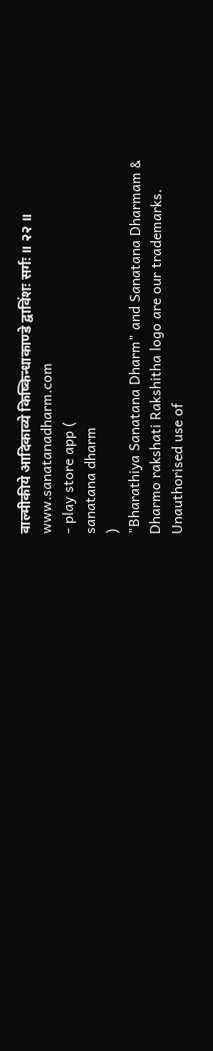वाल्मीकीये आदिकाव्ये किष्किन्धाकाण्डे द्वाविंशः सर्गः ॥ २२ ॥
www.sanatanadharm.com
- play store app (
sanatana dharm
)
"Bharathiya Sanatana Dharm" and Sanatana Dharmam & Dharmo rakshati Rakshitha logo are our trademarks. Unauthorised use of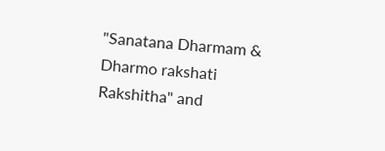"Sanatana Dharmam & Dharmo rakshati Rakshitha" and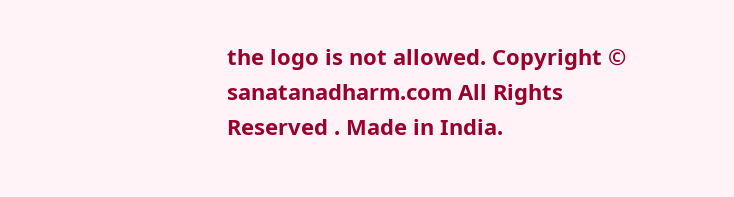the logo is not allowed. Copyright © sanatanadharm.com All Rights Reserved . Made in India.